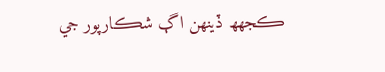ڪجھھ ڏينھن اڳ شڪارپور جي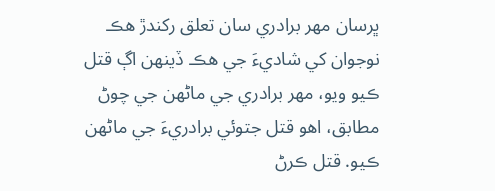ڀرسان مھر برادري سان تعلق رکندڙ ھڪ نوجوان کي شاديءَ جي ھڪ ڏينھن اڳ قتل ڪيو ويو، مھر برادري جي ماڻھن جي چوڻ مطابق، اھو قتل جتوئي برادريءَ جي ماڻھن ڪيو. قتل ڪرڻ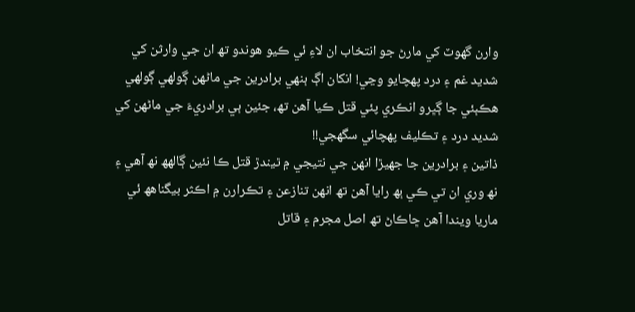وارن گھوٽ کي مارڻ جو انتخاب ان لاءِ ئي ڪيو ھوندو تھ ان جي وارثن کي شديد غم ۽ درد پھچايو وڃي! انکان اڳ ٻنھي برادرين جي ماڻھن ڳولھي ڳولھي ھڪٻئي جا ڳڀرو انڪري پئي قتل ڪيا آھن تھ، جئين ٻي برادريءَ جي ماڻھن کي شديد درد ۽ تڪليف پھچائي سگھجي!!
ذاتين ۽ برادرين جا جھيڙا انھن جي نتيجي ۾ ٿيندڙ قتل ڪا نئين ڳالھھ نھ آھي ۽ نھ وري ان تي ڪي ٻھ رايا آھن تھ انھن تنازعن ۽ تڪرارن ۾ اڪثر بيگناھھ ئي ماريا ويندا آھن ڇاڪاڻ تھ اصل مجرم ۽ قاتل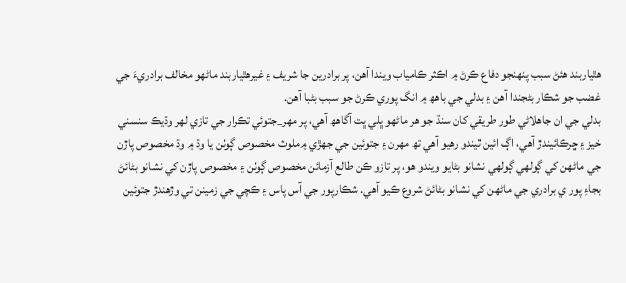ھٿياربند ھئڻ سبب پنھنجو دفاع ڪرڻ ۾ اڪثر ڪامياب ويندا آھن، پر برادرين جا شريف ۽ غيرھٿياربند ماڻھو مخالف برادريءَ جي غضب جو شڪار بڻجندا آھن ۽ بدلي جي باھھ ۾ انگ پوري ڪرڻ جو سبب بڻبا آھن.
بدلي جي ان جاھلاڻي طور طريقي کان سنڌ جو ھر ماڻھو ڀلي ڀت آگاھھ آھي، پر مھر_جتوئي تڪرار جي تازي لھر وڌيڪ سنسني خيز ۽ ڇرڪائيندڙ آھي، اڳ ائين ٿيندو رھيو آھي تھ مھرن ۽ جتوئين جي جھڙي ۾ملوث مخصوص ڳوٺن يا وڌ ۾ وڌ مخصوص پاڙن جي ماڻھن کي ڳولھي ڳولھي نشانو بڻايو ويندو ھو، پر تازو ڪن طالع آزمائن مخصوص ڳوٺن ۽ مخصوص پاڙن کي نشانو بڻائڻ بجاءِ پور ي برادري جي ماڻھن کي نشانو بڻائڻ شروع ڪيو آھي. شڪارپور جي آس پاس ۽ ڪچي جي زمينن تي وڙھندڙ جتوئين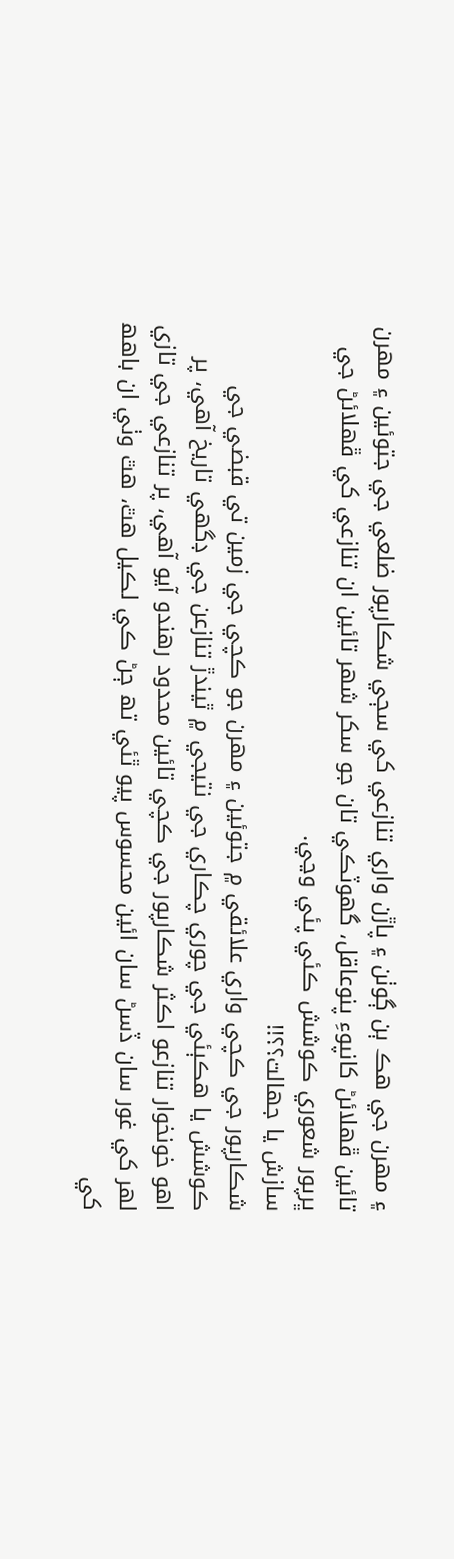۽ مھرن جي ھڪ ٻن ڳوٺن ۽ پاڙن واري تنازعي کي سڄي شڪارپور ضلعي جي جتوئين ۽ مھرن تائين ڦھلائڻ کانپوءِ پنوعاقل، گھوٽڪي تان جو سکر شھر تائين ان تنازعي کي ڦھلائڻ جي ڀرپور شعوري ڪوشش ڪئي پئي وڃي.
سازش يا جھالت؟؟!!
شڪارپور جي ڪچي واري علائقي ۾ جتوئين ۽ مھرن جو ڪچي جي زمين تي قبضي جي ڪوشش يا ھڪٻئي جي چوري چڪاري جي نتيجي ۾ ٿيندڙ تنازعن جي ڊگھي تاريخ آھي، پر اھو خونخوار تنازعو اڪثر شڪارپور جي ڪچي تائين محدود رھندو آيو آھي، پر تنازعي جي تازي لھر کي غور سان ڏسڻ سان ائين محسوس پيو ٿئي تھ ڄڻ ڪي لڪيل ھٿ، ھٿ وٺي ان باھھ کي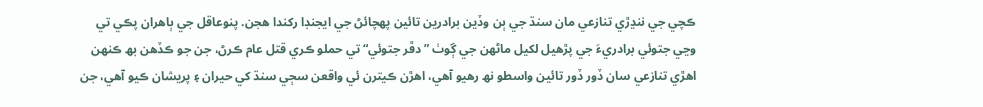ڪچي جي ننڍڙي تنازعي مان سنڌ جي ٻن وڏين برادرين تائين پھچائڻ جي ايجنڊا رکندا ھجن. پنوعاقل جي ٻاھران پڪي تي وڃي جتوئي برادريءَ جي پڙھيل لکيل ماڻھن جي ڳوٺ ”دڦر جتوئي“ تي حملو ڪري قتل عام ڪرڻ، جن جو ڪڏھن بھ ڪنھن اھڙي تنازعي سان ڏور ڏور تائين واسطو نھ رھيو آھي، اھڙن ڪيترن ئي واقعن سڄي سنڌ کي حيران ۽ پريشان ڪيو آھي، جن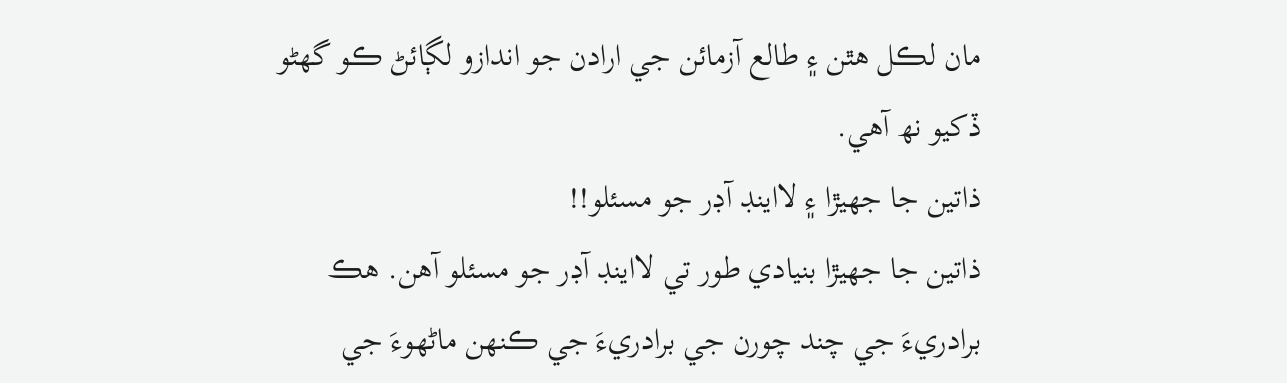مان لڪل ھٿن ۽ طالع آزمائن جي ارادن جو اندازو لڳائڻ ڪو گھڻو ڏکيو نھ آھي.
ذاتين جا جھيڙا ۽ لااينڊ آڊر جو مسئلو!!
ذاتين جا جھيڙا بنيادي طور تي لااينڊ آڊر جو مسئلو آھن. ھڪ برادريءَ جي چند چورن جي برادريءَ جي ڪنھن ماڻھوءَ جي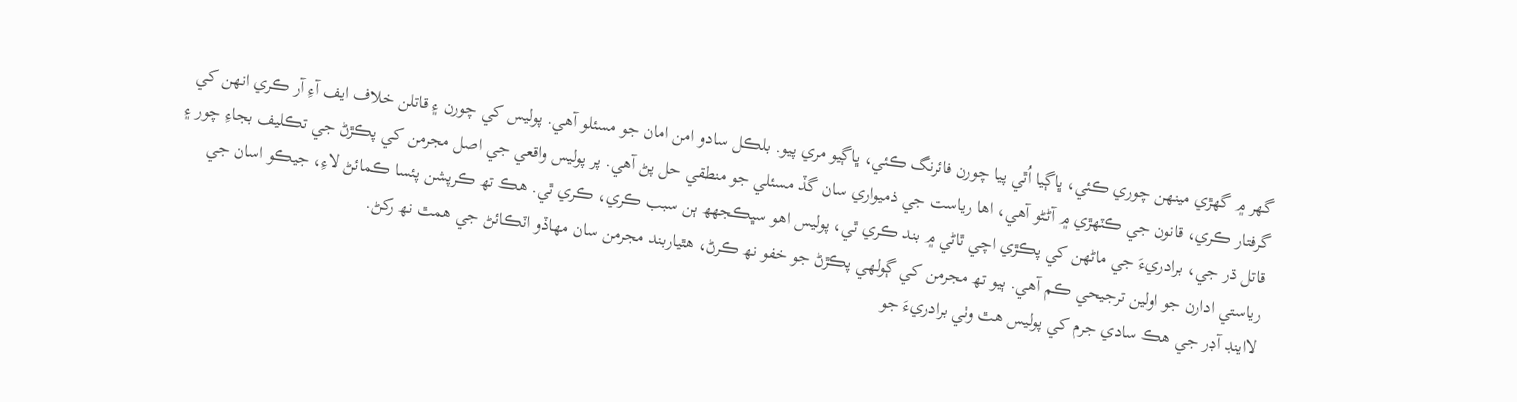گھر ۾ گھڙي مينھن چوري ڪئي، ڀاڳيا اُٿي پيا چورن فائرنگ ڪئي، ڀاڳيو مري پيو. بلڪل سادو امن امان جو مسئلو آھي. پوليس کي چورن ۽ قاتلن خلاف ايف آءِ آر ڪري انھن کي گرفتار ڪري، قانون جي ڪٽھڙي ۾ آڻڻو آھي، اھا رياست جي ذميواري سان گڏ مسئلي جو منطقي حل پڻ آھي. پر پوليس واقعي جي اصل مجرمن کي پڪڙڻ جي تڪليف بجاءِ چور ۽ قاتل ڌر جي، برادريءَ جي ماڻھن کي پڪڙي اچي ٿاڻي ۾ بند ڪري ٿي، پوليس اھو سڀڪجھھ ٻن سبب ڪري، ڪري ٿي. ھڪ تھ ڪرپشن پئسا ڪمائڻ لاءِ، جيڪو اسان جي رياستي ادارن جو اولين ترجيحي ڪم آھي. ٻيو تھ مجرمن کي ڳولھي پڪڙڻ جو خفو نھ ڪرڻ، ھٿياربند مجرمن سان مھاڏو اٽڪائڻ جي ھمٿ نھ رکڻ.
لااينڊ آڊر جي ھڪ سادي جرم کي پوليس ھٿ وٺي برادريءَ جو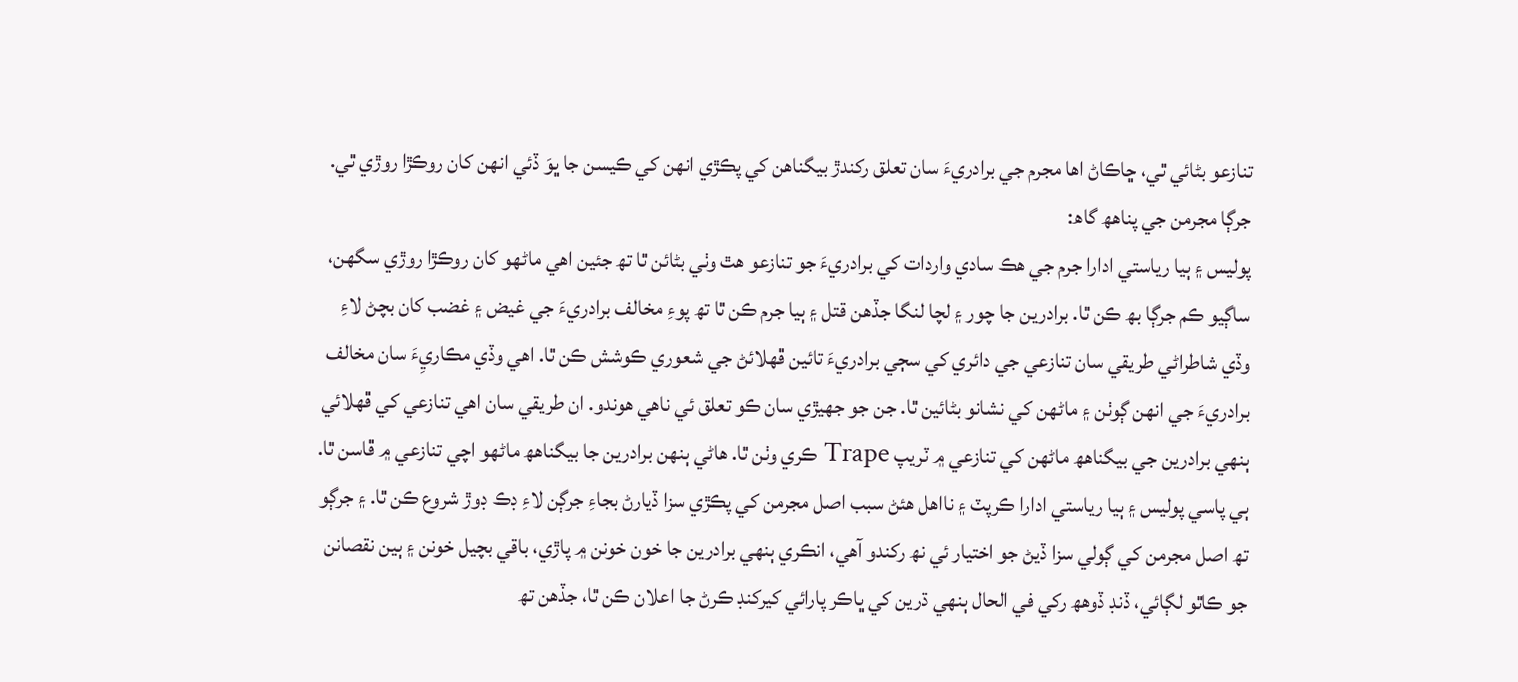تنازعو بڻائي ٿي، ڇاڪاڻ اھا مجرم جي برادريءَ سان تعلق رکندڙ بيگناھن کي پڪڙي انھن کي ڪيسن جا ڀوَ ڏئي انھن کان روڪڙا روڙي ٿي.
جرڳا مجرمن جي پناھھ گاھ:
پوليس ۽ ٻيا رياستي ادارا جرم جي ھڪ سادي واردات کي برادريءَ جو تنازعو ھٿ وٺي بڻائن ٿا تھ جئين اھي ماڻھو کان روڪڙا روڙي سگھن، ساڳيو ڪم جرڳا بھ ڪن ٿا. برادرين جا چور ۽ لچا لنگا جڏھن قتل ۽ ٻيا جرم ڪن ٿا تھ پوءِ مخالف برادريءَ جي غيض ۽ غضب کان بچڻ لاءِ وڏي شاطراڻي طريقي سان تنازعي جي دائري کي سڄي برادريءَ تائين ڦھلائڻ جي شعوري ڪوشش ڪن ٿا. اھي وڏي مڪاريِءَ سان مخالف برادريءَ جي انھن ڳوٺن ۽ ماڻھن کي نشانو بڻائين ٿا. جن جو جھيڙي سان ڪو تعلق ئي ناھي ھوندو. ان طريقي سان اھي تنازعي کي ڦھلائي ٻنھي برادرين جي بيگناھھ ماڻھن کي تنازعي ۾ ٽريپ Trape ڪري وٺن ٿا. ھاڻي ٻنھن برادرين جا بيگناھھ ماڻھو اچي تنازعي ۾ ڦاسن ٿا. ٻي پاسي پوليس ۽ ٻيا رياستي ادارا ڪرپٽ ۽ نااھل ھئڻ سبب اصل مجرمن کي پڪڙي سزا ڏيارڻ بجاءِ جرڳن لاءِ ڊڪ ڊوڙ شروع ڪن ٿا. ۽ جرڳو تھ اصل مجرمن کي ڳولي سزا ڏيڻ جو اختيار ئي نھ رکندو آھي، انڪري ٻنھي برادرين جا خون خونن ۾ پاڙي، باقي بچيل خونن ۽ ٻين نقصانن جو ڪاٿو لڳائي، ڏنڊ ڏوھھ رکي في الحال ٻنھي ڌرين کي ڀاڪر پارائي کيرکنڊ ڪرڻ جا اعلان ڪن ٿا، جڏھن تھ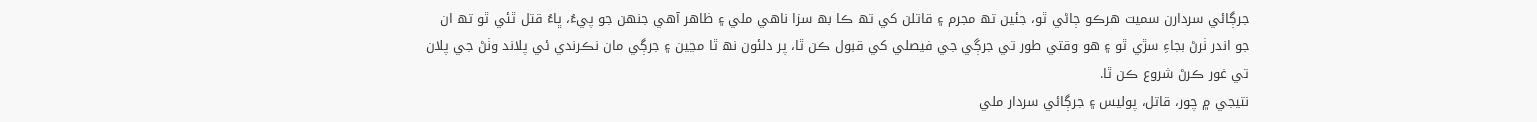جرڳائي سردارن سميت ھرڪو ڄاڻي ٿو، جئين تھ مجرم ۽ قاتلن کي تھ ڪا بھ سزا ناھي ملي ۽ ظاھر آھي جنھن جو پيءُ، ڀاءُ قتل ٿئي ٿو تھ ان جو اندر ٺرڻ بجاءِ سڙي ٿو ۽ ھو وقتي طور تي جرڳي جي فيصلي کي قبول ڪن ٿا، پر دلئون نھ ٿا مڃين ۽ جرڳي مان نڪرندي ئي پلاند وٺڻ جي پلان تي غور ڪرڻ شروع ڪن ٿا.
نتيجي ۾ چور، قاتل، پوليس ۽ جرڳائي سردار ملي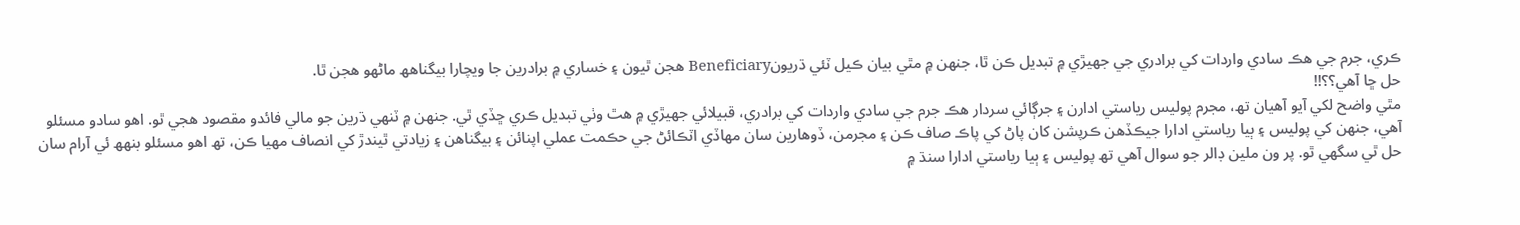ڪري، جرم جي ھڪ سادي واردات کي برادري جي جھيڙي ۾ تبديل ڪن ٿا، جنھن ۾ مٿي بيان ڪيل ٽئي ڌريونBeneficiary ھجن ٿيون ۽ خساري ۾ برادرين جا ويچارا بيگناھھ ماڻھو ھجن ٿا.
حل ڇا آھي؟؟!!
مٿي واضح لکي آيو آھيان تھ، مجرم پوليس رياستي ادارن ۽ جرڳائي سردار ھڪ جرم جي سادي واردات کي برادري، قبيلائي جھيڙي ۾ ھٿ وٺي تبديل ڪري ڇڏي ٿي. جنھن ۾ ٽنھي ڌرين جو مالي فائدو مقصود ھجي ٿو. اھو سادو مسئلو آھي، جنھن کي پوليس ۽ ٻيا رياستي ادارا جيڪڏھن ڪرپشن کان پاڻ کي پاڪ صاف ڪن ۽ مجرمن، ڏوھارين سان مھاڏي اٽڪائڻ جي حڪمت عملي اپنائن ۽ بيگناھن ۽ زيادتي ٿيندڙ کي انصاف مھيا ڪن، تھ اھو مسئلو بنھھ ئي آرام سان حل ٿي سگھي ٿو. پر ون ملين ڊالر جو سوال آھي تھ پوليس ۽ ٻيا رياستي ادارا سنڌ ۾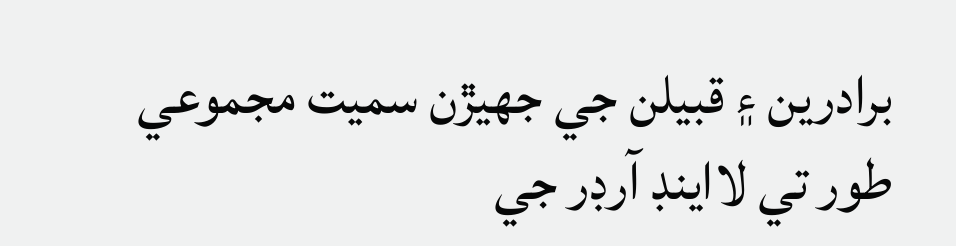برادرين ۽ قبيلن جي جھيڙن سميت مجموعي طور تي لااينڊ آرڊر جي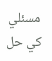مسئلي کي حل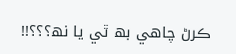ڪرڻ چاھي بھ ٿي يا نھ؟؟؟!!